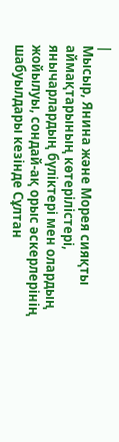|
Мысыр, Янина және Морея сияқты аймақтарының көтерілістері, янычарлардың бүліктері мен олардың жойылуы, сондай-ақ орыс әскерлерінің шабуылдары кезінде Сұлтан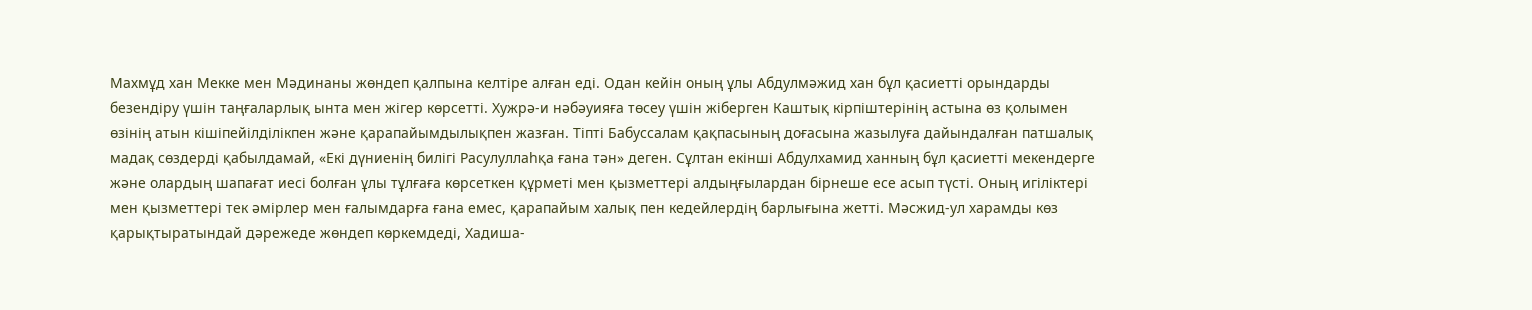Махмұд хан Мекке мен Мәдинаны жөндеп қалпына келтіре алған еді. Одан кейін оның ұлы Абдулмәжид хан бұл қасиетті орындарды безендіру үшін таңғаларлық ынта мен жігер көрсетті. Хужрә-и нәбәуияға төсеу үшін жіберген Каштық кірпіштерінің астына өз қолымен өзінің атын кішіпейілділікпен және қарапайымдылықпен жазған. Тіпті Бабуссалам қақпасының доғасына жазылуға дайындалған патшалық мадақ сөздерді қабылдамай, «Екі дүниенің билігі Расулуллаһқа ғана тән» деген. Сұлтан екінші Абдулхамид ханның бұл қасиетті мекендерге және олардың шапағат иесі болған ұлы тұлғаға көрсеткен құрметі мен қызметтері алдыңғылардан бірнеше есе асып түсті. Оның игіліктері мен қызметтері тек әмірлер мен ғалымдарға ғана емес, қарапайым халық пен кедейлердің барлығына жетті. Мәсжид-ул харамды көз қарықтыратындай дәрежеде жөндеп көркемдеді, Хадиша-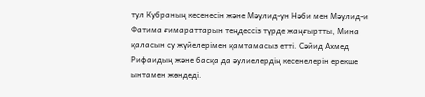тул Кубраның кесенесін және Мәулид-ун Нәби мен Мәулид-и Фатима ғимараттарын теңдессіз түрде жаңғыртты, Мина қаласын су жүйелерімен қамтамасыз етті. Сәйид Ахмед Рифаидың және басқа да әулиелердің кесенелерін ерекше ынтамен жөндеді.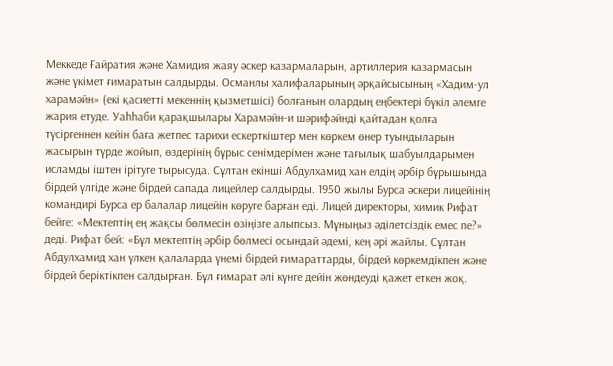Меккеде Ғайратия және Хамидия жаяу әскер казармаларын, артиллерия казармасын және үкімет ғимаратын салдырды. Османлы халифаларының әрқайсысының «Хадим-ул харамәйн» (екі қасиетті мекеннің қызметшісі) болғанын олардың еңбектері бүкіл әлемге жария етуде. Уаһһаби қарақшылары Харамәйн-и шәрифәйнді қайтадан қолға түсіргеннен кейін баға жетпес тарихи ескерткіштер мен көркем өнер туындыларын жасырын түрде жойып, өздерінің бұрыс сенімдерімен және тағылық шабуылдарымен исламды іштен ірітуге тырысуда. Сұлтан екінші Абдулхамид хан елдің әрбір бұрышында бірдей үлгіде және бірдей сапада лицейлер салдырды. 1950 жылы Бурса әскери лицейінің командирі Бурса ер балалар лицейін көруге барған еді. Лицей директоры, химик Рифат бейге: «Мектептің ең жақсы бөлмесін өзіңізге алыпсыз. Мұныңыз әділетсіздік емес пе?» деді. Рифат бей: «Бұл мектептің әрбір бөлмесі осындай әдемі, кең әрі жайлы. Сұлтан Абдулхамид хан үлкен қалаларда үнемі бірдей ғимараттарды, бірдей көркемдікпен және бірдей беріктікпен салдырған. Бұл ғимарат әлі күнге дейін жөндеуді қажет еткен жоқ.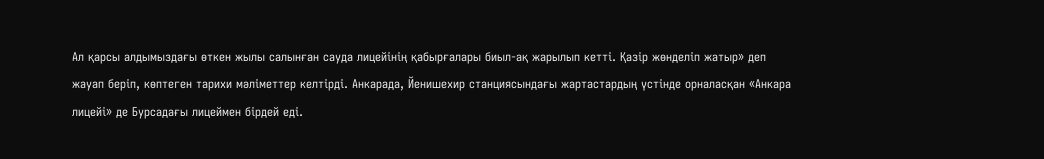Ал қарсы алдымыздағы өткен жылы салынған сауда лицейінің қабырғалары биыл-ақ жарылып кетті. Қазір жөнделіп жатыр» деп жауап беріп, көптеген тарихи мәліметтер келтірді. Анкарада, Йенишехир станциясындағы жартастардың үстінде орналасқан «Анкара лицейі» де Бурсадағы лицеймен бірдей еді.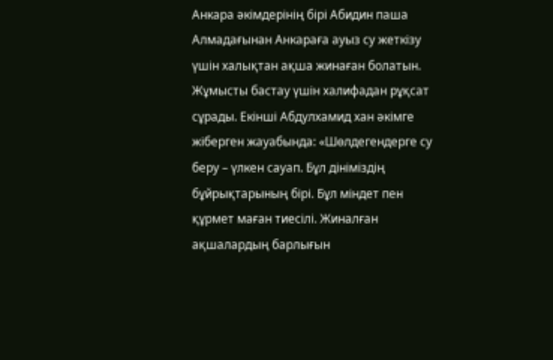Анкара әкімдерінің бірі Абидин паша Алмадағынан Анкараға ауыз су жеткізу үшін халықтан ақша жинаған болатын. Жұмысты бастау үшін халифадан рұқсат сұрады. Екінші Абдулхамид хан әкімге жіберген жауабында: «Шөлдегендерге су беру – үлкен сауап. Бұл дініміздің бұйрықтарының бірі. Бұл міндет пен құрмет маған тиесілі. Жиналған ақшалардың барлығын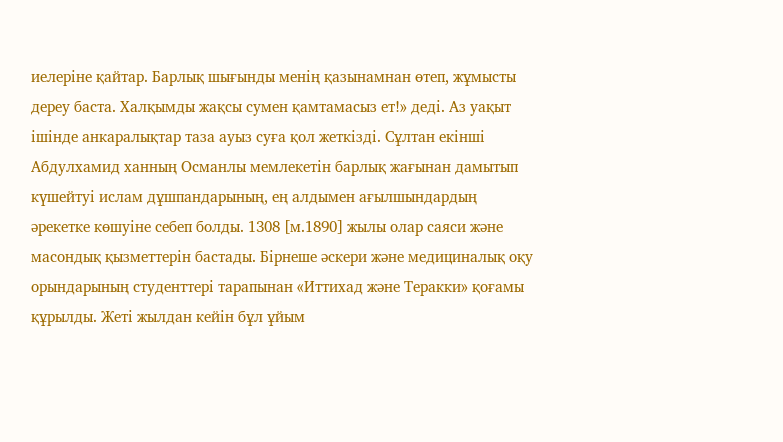иелеріне қайтар. Барлық шығынды менің қазынамнан өтеп, жұмысты дереу баста. Халқымды жақсы сумен қамтамасыз ет!» деді. Аз уақыт ішінде анкаралықтар таза ауыз суға қол жеткізді. Сұлтан екінші Абдулхамид ханның Османлы мемлекетін барлық жағынан дамытып күшейтуі ислам дұшпандарының, ең алдымен ағылшындардың әрекетке көшуіне себеп болды. 1308 [м.1890] жылы олар саяси және масондық қызметтерін бастады. Бірнеше әскери және медициналық оқу орындарының студенттері тарапынан «Иттихад және Теракки» қоғамы құрылды. Жеті жылдан кейін бұл ұйым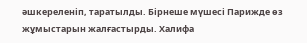әшкереленіп, таратылды. Бірнеше мүшесі Парижде өз жұмыстарын жалғастырды. Халифа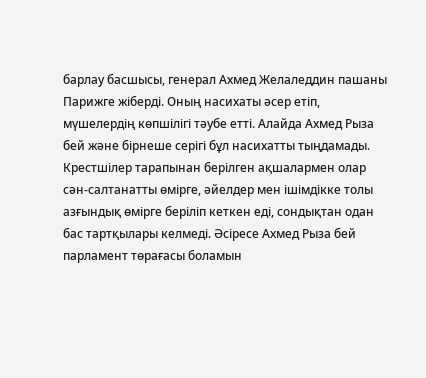барлау басшысы, генерал Ахмед Желаледдин пашаны Парижге жіберді. Оның насихаты әсер етіп, мүшелердің көпшілігі тәубе етті. Алайда Ахмед Рыза бей және бірнеше серігі бұл насихатты тыңдамады. Крестшілер тарапынан берілген ақшалармен олар сән-салтанатты өмірге, әйелдер мен ішімдікке толы азғындық өмірге беріліп кеткен еді, сондықтан одан бас тартқылары келмеді. Әсіресе Ахмед Рыза бей парламент төрағасы боламын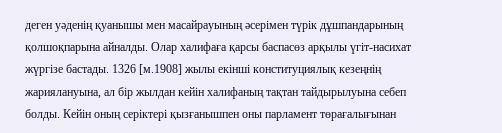деген уәденің қуанышы мен масайрауының әсерімен түрік дұшпандарының қолшоқпарына айналды. Олар халифаға қарсы баспасөз арқылы үгіт-насихат жүргізе бастады. 1326 [м.1908] жылы екінші конституциялық кезеңнің жариялануына, ал бір жылдан кейін халифаның тақтан тайдырылуына себеп болды. Кейін оның серіктері қызғанышпен оны парламент төрағалығынан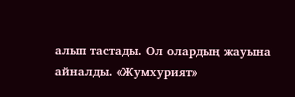алып тастады. Ол олардың жауына айналды. «Жумхурият»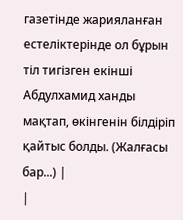газетінде жарияланған естеліктерінде ол бұрын тіл тигізген екінші Абдулхамид ханды мақтап, өкінгенін білдіріп қайтыс болды. (Жалғасы бар...) |
|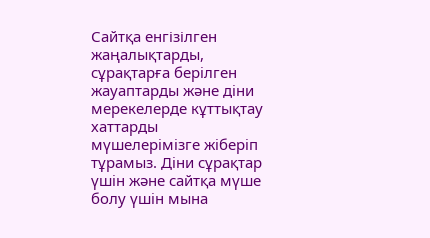Сайтқа енгізілген жаңалықтарды, сұрақтарға берiлген жауаптарды және дiни мерекелерде кұттықтау хаттарды мүшелерiмiзге жiберiп тұрамыз. Дiни сұрақтар үшiн және сайтқа мүше болу үшiн мына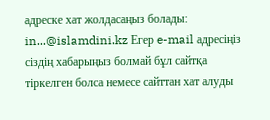адреске хат жолдасаңыз болады: in...@islamdini.kz Егер e-mail адресiңiз сiздiң хабарыңыз болмай бұл сайтқа тiркелген болса немесе сайттан хат алуды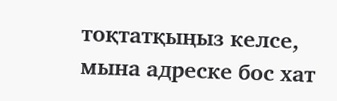тоқтатқыңыз келсе, мына адреске бос хат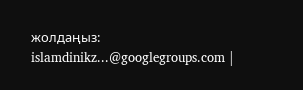жолдаңыз: islamdinikz...@googlegroups.com |